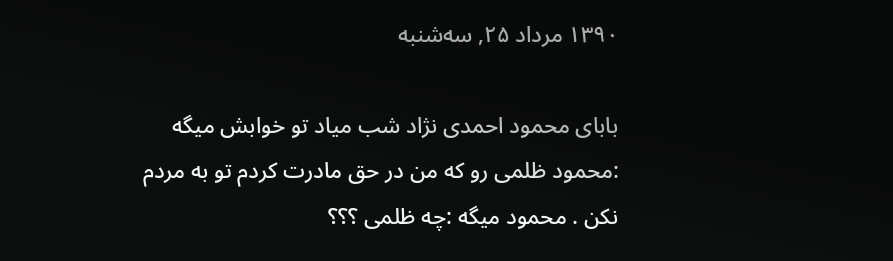۱۳۹۰ مرداد ۲۵, سه‌شنبه

بابای محمود احمدی نژاد شب میاد تو خوابش میگه :محمود ظلمی رو که من در حق مادرت کردم تو به مردم نکن . محمود میگه :چه ظلمی ؟؟؟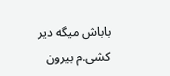باباش میگه دیر کشی.م بیرون